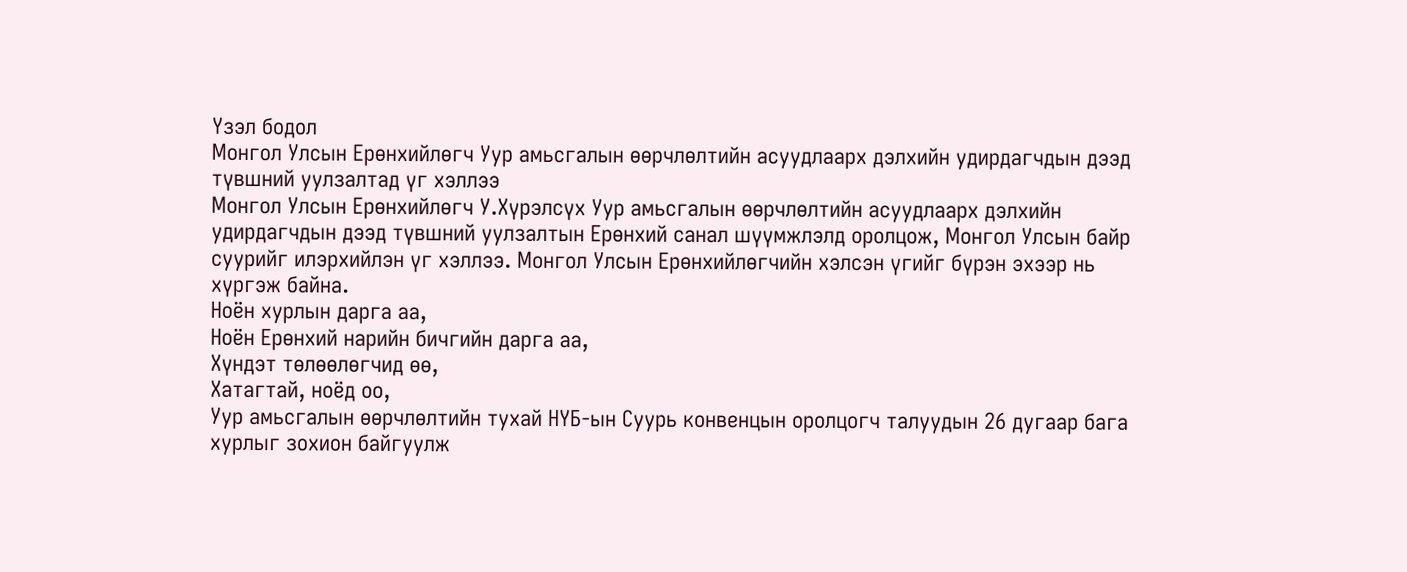Үзэл бодол
Монгол Улсын Ерөнхийлөгч Уур амьсгалын өөрчлөлтийн асуудлаарх дэлхийн удирдагчдын дээд түвшний уулзалтад үг хэллээ
Монгол Улсын Ерөнхийлөгч У.Хүрэлсүх Уур амьсгалын өөрчлөлтийн асуудлаарх дэлхийн удирдагчдын дээд түвшний уулзалтын Ерөнхий санал шүүмжлэлд оролцож, Монгол Улсын байр суурийг илэрхийлэн үг хэллээ. Монгол Улсын Ерөнхийлөгчийн хэлсэн үгийг бүрэн эхээр нь хүргэж байна.
Ноён хурлын дарга аа,
Ноён Ерөнхий нарийн бичгийн дарга аа,
Хүндэт төлөөлөгчид өө,
Хатагтай, ноёд оо,
Уур амьсгалын өөрчлөлтийн тухай НҮБ-ын Суурь конвенцын оролцогч талуудын 26 дугаар бага хурлыг зохион байгуулж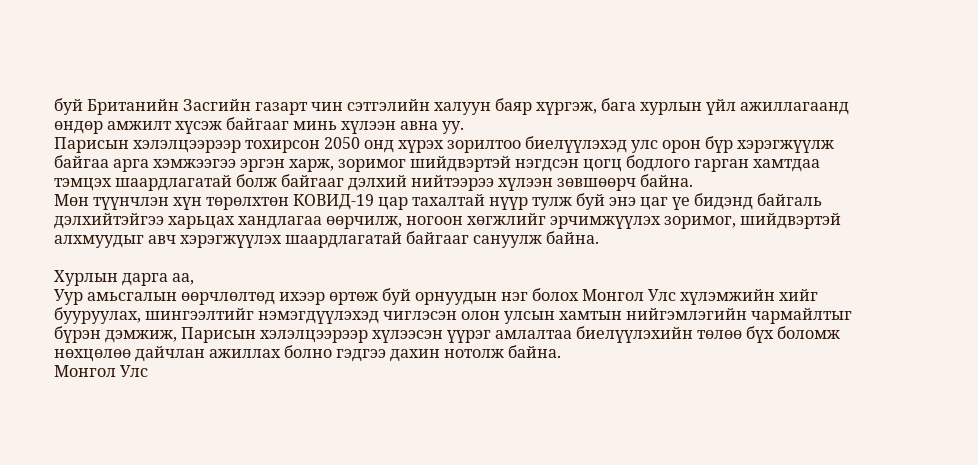буй Британийн Засгийн газарт чин сэтгэлийн халуун баяр хүргэж, бага хурлын үйл ажиллагаанд өндөр амжилт хүсэж байгааг минь хүлээн авна уу.
Парисын хэлэлцээрээр тохирсон 2050 онд хүрэх зорилтоо биелүүлэхэд улс орон бүр хэрэгжүүлж байгаа арга хэмжээгээ эргэн харж, зоримог шийдвэртэй нэгдсэн цогц бодлого гарган хамтдаа тэмцэх шаардлагатай болж байгааг дэлхий нийтээрээ хүлээн зөвшөөрч байна.
Мөн түүнчлэн хүн төрөлхтөн КОВИД-19 цар тахалтай нүүр тулж буй энэ цаг үе бидэнд байгаль дэлхийтэйгээ харьцах хандлагаа өөрчилж, ногоон хөгжлийг эрчимжүүлэх зоримог, шийдвэртэй алхмуудыг авч хэрэгжүүлэх шаардлагатай байгааг сануулж байна.

Хурлын дарга аа,
Уур амьсгалын өөрчлөлтөд ихээр өртөж буй орнуудын нэг болох Монгол Улс хүлэмжийн хийг бууруулах, шингээлтийг нэмэгдүүлэхэд чиглэсэн олон улсын хамтын нийгэмлэгийн чармайлтыг бүрэн дэмжиж, Парисын хэлэлцээрээр хүлээсэн үүрэг амлалтаа биелүүлэхийн төлөө бүх боломж нөхцөлөө дайчлан ажиллах болно гэдгээ дахин нотолж байна.
Монгол Улс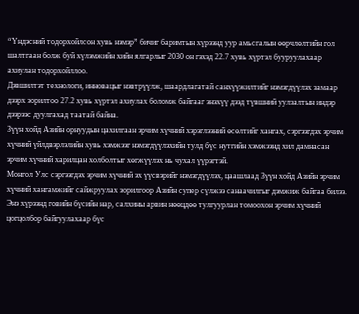“Үндэсний тодорхойлсон хувь нэмэр” бичиг баримтын хүрээнд уур амьсгалын өөрчлөлтийн гол шалтгаан болж буй хүлэмжийн хийн ялгарлыг 2030 он гэхэд 22.7 хувь хүртэл бууруулахаар ахиулан тодорхойллоо.
Дэвшилтэт технологи, инновацыг нэвтрүүлж, шаардлагатай санхүүжилтийг нэмэгдүүлэх замаар дээрх зорилтоо 27.2 хувь хүртэл ахиулах боломж байгааг энэхүү дээд түвшний уулзалтын индэр дээрээс дуулгахад таатай байна.
Зүүн хойд Азийн орнуудын цахилгаан эрчим хүчний хэрэглээний өсөлтийг хангах, сэргээгдэх эрчим хүчний үйлдвэрлэлийн хувь хэмжээг нэмэгдүүлэхийн тулд бүс нутгийн хэмжээнд хил дамнасан эрчим хүчний харилцан холболтыг хөгжүүлэх нь чухал үүрэгтэй.
Монгол Улс сэргээгдэх эрчим хүчний эх үүсвэрийг нэмэгдүүлэх, цаашлаад Зүүн хойд Азийн эрчим хүчний хангамжийг сайжруулах зорилгоор Азийн супер сүлжээ санаачилгыг дэмжиж байгаа билээ. Энэ хүрээнд говийн бүсийн нар, салхины арвин нөөцдөө тулгуурлан томоохон эрчим хүчний цогцолбор байгуулахаар бүс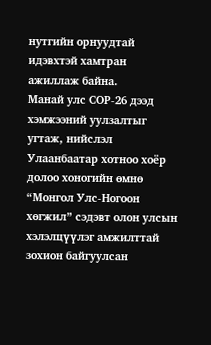нутгийн орнуудтай идэвхтэй хамтран ажиллаж байна.
Манай улс СОР-26 дээд хэмжээний уулзалтыг угтаж, нийслэл Улаанбаатар хотноо хоёр долоо хоногийн өмнө “Монгол Улс-Ногоон хөгжил” сэдэвт олон улсын хэлэлцүүлэг амжилттай зохион байгуулсан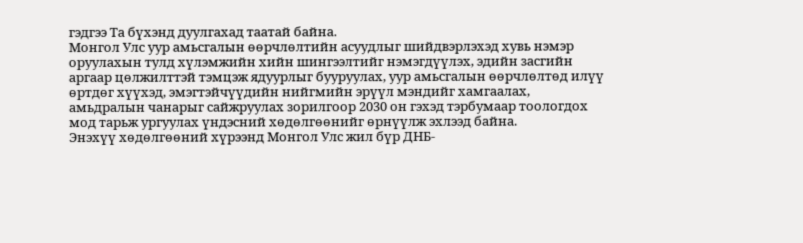гэдгээ Та бүхэнд дуулгахад таатай байна.
Монгол Улс уур амьсгалын өөрчлөлтийн асуудлыг шийдвэрлэхэд хувь нэмэр оруулахын тулд хүлэмжийн хийн шингээлтийг нэмэгдүүлэх, эдийн засгийн аргаар цөлжилттэй тэмцэж ядуурлыг бууруулах, уур амьсгалын өөрчлөлтөд илүү өртдөг хүүхэд, эмэгтэйчүүдийн нийгмийн эрүүл мэндийг хамгаалах, амьдралын чанарыг сайжруулах зорилгоор 2030 он гэхэд тэрбумаар тоологдох мод тарьж ургуулах үндэсний хөдөлгөөнийг өрнүүлж эхлээд байна.
Энэхүү хөдөлгөөний хүрээнд Монгол Улс жил бүр ДНБ-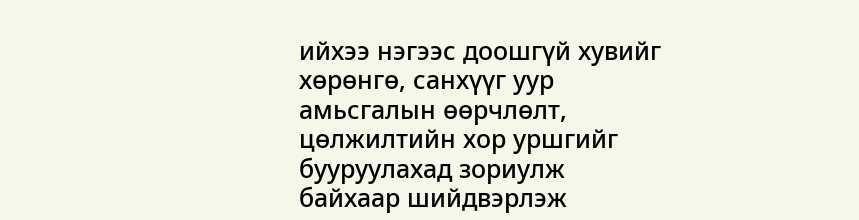ийхээ нэгээс доошгүй хувийг хөрөнгө, санхүүг уур амьсгалын өөрчлөлт, цөлжилтийн хор уршгийг бууруулахад зориулж байхаар шийдвэрлэж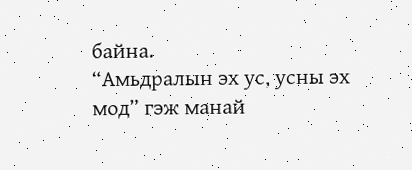байна.
“Амьдралын эх ус, усны эх мод” гэж манай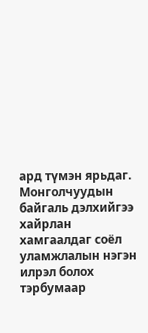ард түмэн ярьдаг. Монголчуудын байгаль дэлхийгээ хайрлан хамгаалдаг соёл уламжлалын нэгэн илрэл болох тэрбумаар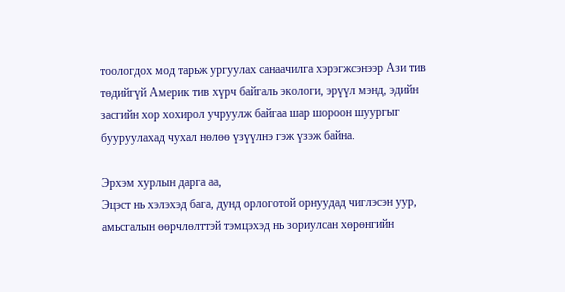тоологдох мод тарьж ургуулах санаачилга хэрэгжсэнээр Ази тив төдийгүй Америк тив хүрч байгаль экологи, эрүүл мэнд, эдийн засгийн хор хохирол учруулж байгаа шар шороон шуургыг бууруулахад чухал нөлөө үзүүлнэ гэж үзэж байна.

Эрхэм хурлын дарга аа,
Эцэст нь хэлэхэд бага, дунд орлоготой орнуудад чиглэсэн уур, амьсгалын өөрчлөлттэй тэмцэхэд нь зориулсан хөрөнгийн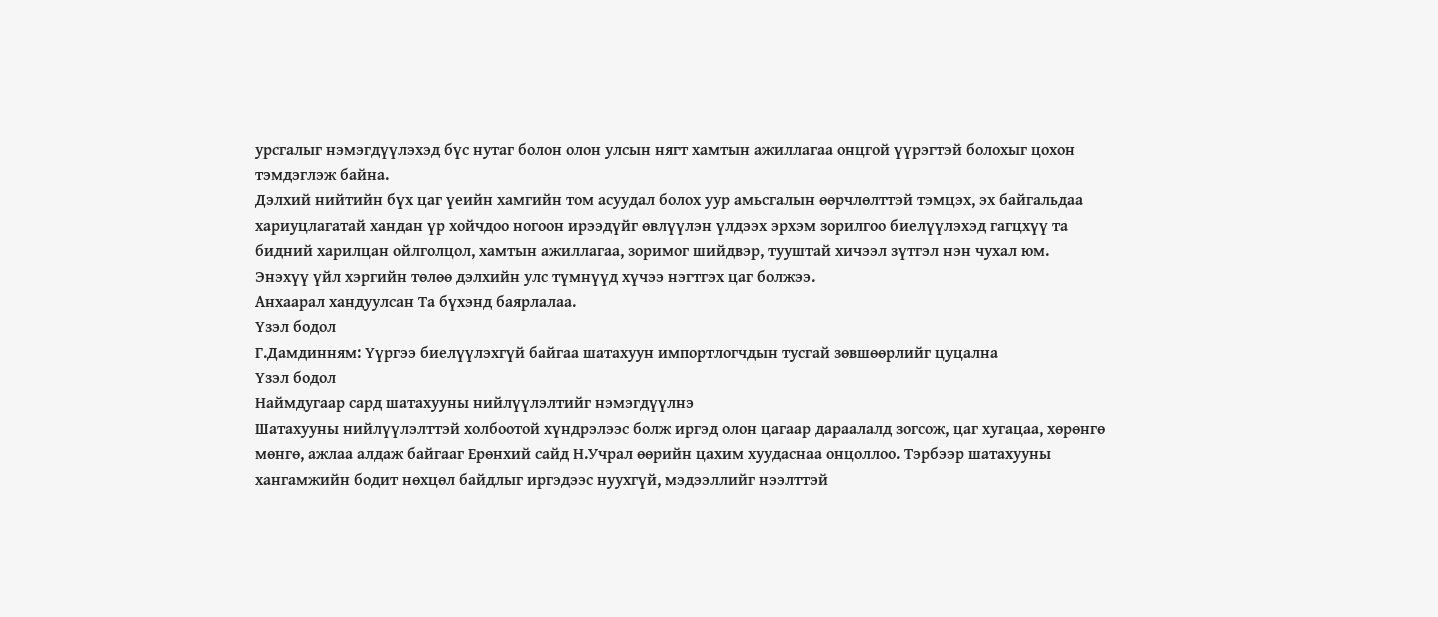урсгалыг нэмэгдүүлэхэд бүс нутаг болон олон улсын нягт хамтын ажиллагаа онцгой үүрэгтэй болохыг цохон тэмдэглэж байна.
Дэлхий нийтийн бүх цаг үеийн хамгийн том асуудал болох уур амьсгалын өөрчлөлттэй тэмцэх, эх байгальдаа хариуцлагатай хандан үр хойчдоо ногоон ирээдүйг өвлүүлэн үлдээх эрхэм зорилгоо биелүүлэхэд гагцхүү та бидний харилцан ойлголцол, хамтын ажиллагаа, зоримог шийдвэр, тууштай хичээл зүтгэл нэн чухал юм.
Энэхүү үйл хэргийн төлөө дэлхийн улс түмнүүд хүчээ нэгтгэх цаг болжээ.
Анхаарал хандуулсан Та бүхэнд баярлалаа.
Үзэл бодол
Г.Дамдинням: Үүргээ биелүүлэхгүй байгаа шатахуун импортлогчдын тусгай зөвшөөрлийг цуцална
Үзэл бодол
Наймдугаар сард шатахууны нийлүүлэлтийг нэмэгдүүлнэ
Шатахууны нийлүүлэлттэй холбоотой хүндрэлээс болж иргэд олон цагаар дараалалд зогсож, цаг хугацаа, хөрөнгө мөнгө, ажлаа алдаж байгааг Ерөнхий сайд Н.Учрал өөрийн цахим хуудаснаа онцоллоо. Тэрбээр шатахууны хангамжийн бодит нөхцөл байдлыг иргэдээс нуухгүй, мэдээллийг нээлттэй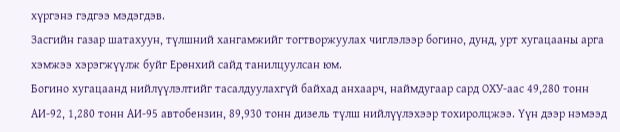хүргэнэ гэдгээ мэдэгдэв.
Засгийн газар шатахуун, түлшний хангамжийг тогтворжуулах чиглэлээр богино, дунд, урт хугацааны арга хэмжээ хэрэгжүүлж буйг Ерөнхий сайд танилцуулсан юм.
Богино хугацаанд нийлүүлэлтийг тасалдуулахгүй байхад анхаарч, наймдугаар сард ОХУ-аас 49,280 тонн АИ-92, 1,280 тонн АИ-95 автобензин, 89,930 тонн дизель түлш нийлүүлэхээр тохиролцжээ. Үүн дээр нэмээд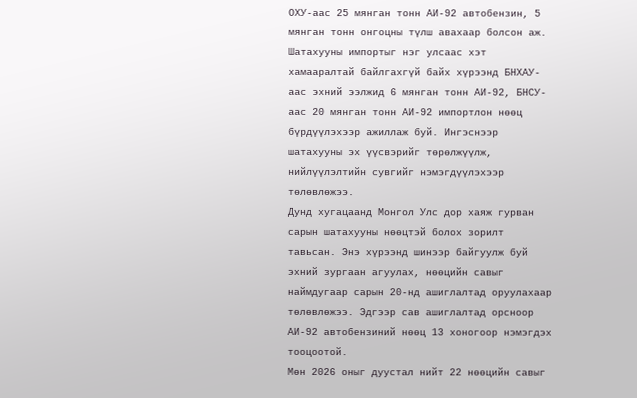ОХУ-аас 25 мянган тонн АИ-92 автобензин, 5 мянган тонн онгоцны түлш авахаар болсон аж.
Шатахууны импортыг нэг улсаас хэт хамааралтай байлгахгүй байх хүрээнд БНХАУ-аас эхний ээлжид 6 мянган тонн АИ-92, БНСУ-аас 20 мянган тонн АИ-92 импортлон нөөц бүрдүүлэхээр ажиллаж буй. Ингэснээр шатахууны эх үүсвэрийг төрөлжүүлж, нийлүүлэлтийн сувгийг нэмэгдүүлэхээр төлөвлөжээ.
Дунд хугацаанд Монгол Улс дор хаяж гурван сарын шатахууны нөөцтэй болох зорилт тавьсан. Энэ хүрээнд шинээр байгуулж буй эхний зургаан агуулах, нөөцийн савыг наймдугаар сарын 20-нд ашиглалтад оруулахаар төлөвлөжээ. Эдгээр сав ашиглалтад орсноор АИ-92 автобензиний нөөц 13 хоногоор нэмэгдэх тооцоотой.
Мөн 2026 оныг дуустал нийт 22 нөөцийн савыг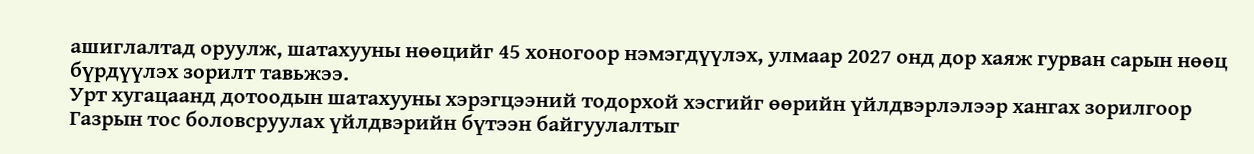ашиглалтад оруулж, шатахууны нөөцийг 45 хоногоор нэмэгдүүлэх, улмаар 2027 онд дор хаяж гурван сарын нөөц бүрдүүлэх зорилт тавьжээ.
Урт хугацаанд дотоодын шатахууны хэрэгцээний тодорхой хэсгийг өөрийн үйлдвэрлэлээр хангах зорилгоор Газрын тос боловсруулах үйлдвэрийн бүтээн байгуулалтыг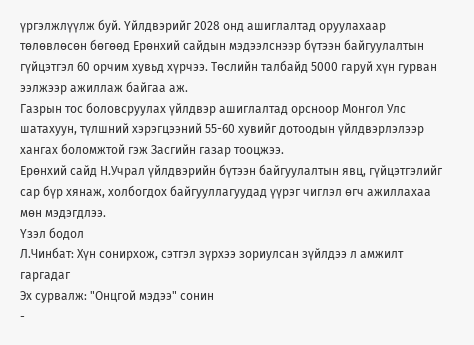үргэлжлүүлж буй. Үйлдвэрийг 2028 онд ашиглалтад оруулахаар төлөвлөсөн бөгөөд Ерөнхий сайдын мэдээлснээр бүтээн байгуулалтын гүйцэтгэл 60 орчим хувьд хүрчээ. Төслийн талбайд 5000 гаруй хүн гурван ээлжээр ажиллаж байгаа аж.
Газрын тос боловсруулах үйлдвэр ашиглалтад орсноор Монгол Улс шатахуун, түлшний хэрэгцээний 55-60 хувийг дотоодын үйлдвэрлэлээр хангах боломжтой гэж Засгийн газар тооцжээ.
Ерөнхий сайд Н.Учрал үйлдвэрийн бүтээн байгуулалтын явц, гүйцэтгэлийг сар бүр хянаж, холбогдох байгууллагуудад үүрэг чиглэл өгч ажиллахаа мөн мэдэгдлээ.
Үзэл бодол
Л.Чинбат: Хүн сонирхож, сэтгэл зүрхээ зориулсан зүйлдээ л амжилт гаргадаг
Эх сурвалж: "Онцгой мэдээ" сонин
-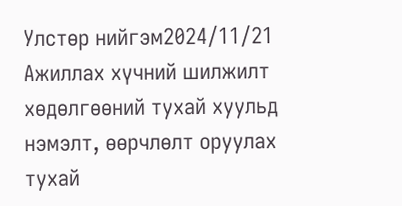Улстөр нийгэм2024/11/21
Ажиллах хүчний шилжилт хөдөлгөөний тухай хуульд нэмэлт, өөрчлөлт оруулах тухай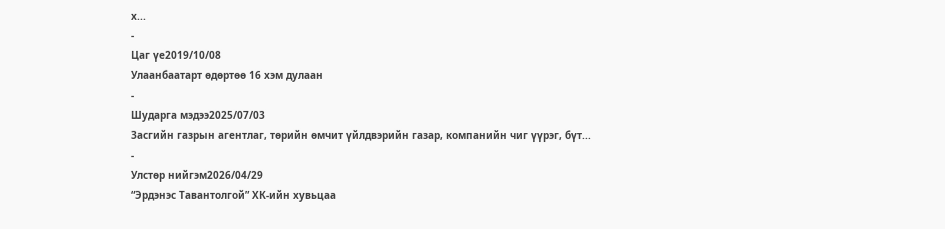х...
-
Цаг үе2019/10/08
Улаанбаатарт өдөртөө 16 хэм дулаан
-
Шударга мэдээ2025/07/03
Засгийн газрын агентлаг, төрийн өмчит үйлдвэрийн газар, компанийн чиг үүрэг, бүт...
-
Улстөр нийгэм2026/04/29
“Эрдэнэс Тавантолгой” ХК-ийн хувьцаа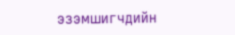эзэмшигчдийн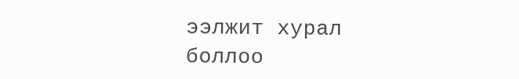ээлжит хурал боллоо